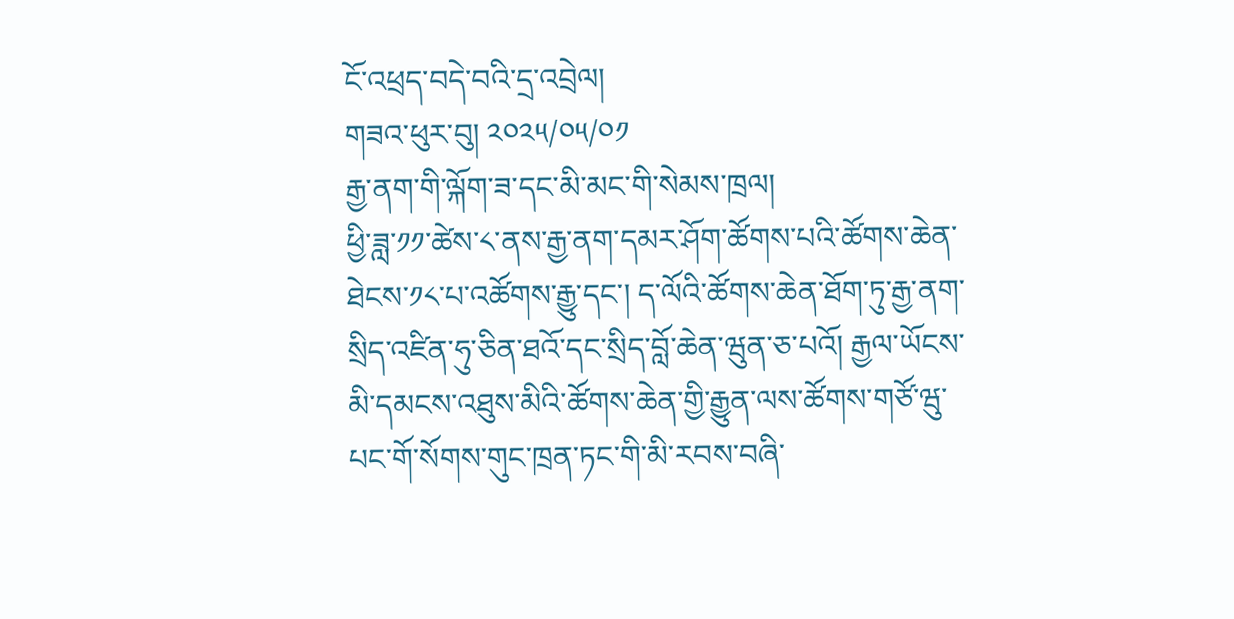ངོ་འཕྲད་བདེ་བའི་དྲ་འབྲེལ།
གཟའ་ཕུར་བུ། ༢༠༢༥/༠༥/༠༡
རྒྱ་ནག་གི་ལྐོག་ཟ་དང་མི་མང་གི་སེམས་ཁྲལ།
ཕྱི་ཟླ་༡༡་ཚེས་༨་ནས་རྒྱ་ནག་དམར་ཤོག་ཚོགས་པའི་ཚོགས་ཆེན་ཐེངས་༡༨་པ་འཚོགས་རྒྱུ་དང་། ད་ལོའི་ཚོགས་ཆེན་ཐོག་ཏུ་རྒྱ་ནག་སྲིད་འཛིན་ཧུ་ཅིན་ཐའོ་དང་སྲིད་བློ་ཆེན་ཝུན་ཅ་པའོ། རྒྱལ་ཡོངས་མི་དམངས་འཐུས་མིའི་ཚོགས་ཆེན་གྱི་རྒྱུན་ལས་ཚོགས་གཙོ་ཝུ་པང་གོ་སོགས་གུང་ཁྲན་ཏང་གི་མི་རབས་བཞི་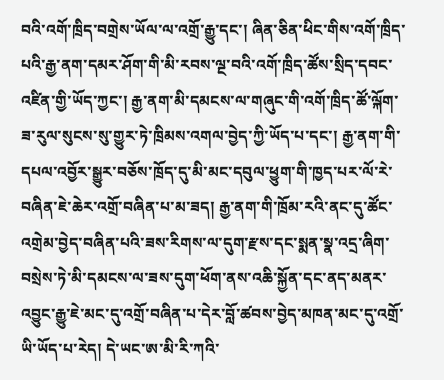བའི་འགོ་ཁྲིད་བགྲེས་ཡོལ་ལ་འགྲོ་རྒྱུ་དང་། ཞིན་ཅིན་ཕིང་གིས་འགོ་ཁྲིད་པའི་རྒྱ་ནག་དམར་ཤོག་གི་མི་རབས་ལྔ་བའི་འགོ་ཁྲིད་ཚོས་སྲིད་དབང་འཛིན་གྱི་ཡོད་ཀྱང་། རྒྱ་ནག་མི་དམངས་ལ་གཞུང་གི་འགོ་ཁྲིད་ཚོ་ལྐོག་ཟ་རུལ་སུངས་སུ་གྱུར་ཏེ་ཁྲིམས་འགལ་བྱེད་ཀྱི་ཡོད་པ་དང་། རྒྱ་ནག་གི་དཔལ་འབྱོར་སྒྱུར་བཅོས་ཁྲོད་དུ་མི་མང་དབུལ་ཕྱུག་གི་ཁྱད་པར་ལོ་རེ་བཞིན་ཇེ་ཆེར་འགྲོ་བཞིན་པ་མ་ཟད། རྒྱ་ནག་གི་ཁྲོམ་རའི་ནང་དུ་ཚོང་འགྲེམ་བྱེད་བཞིན་པའི་ཟས་རིགས་ལ་དུག་རྫས་དང་སྨན་སྣ་འདྲ་ཞིག་བསྲེས་ཏེ་མི་དམངས་ལ་ཟས་དུག་ཕོག་ནས་འཆི་སྐྱོན་དང་ནད་མནར་འབྱུང་རྒྱུ་ཇེ་མང་དུ་འགྲོ་བཞིན་པ་དེར་བློ་ཚབས་བྱེད་མཁན་མང་དུ་འགྲོ་ཡི་ཡོད་པ་རེད། དེ་ཡང་ཨ་མི་རི་ཀའི་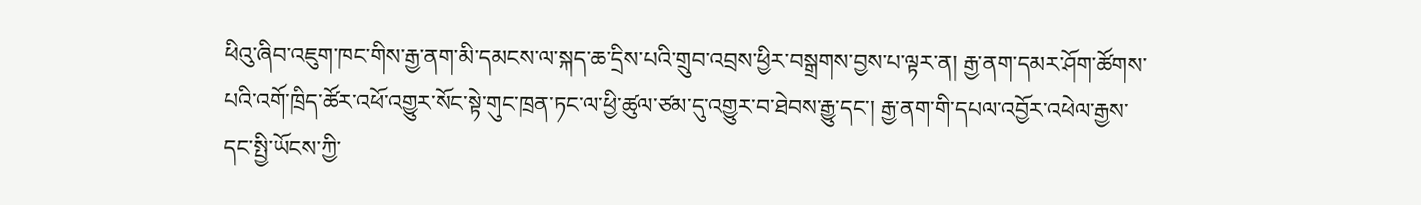ཕིའུ་ཞིབ་འཇུག་ཁང་གིས་རྒྱ་ནག་མི་དམངས་ལ་སྐད་ཆ་དྲིས་པའི་གྲུབ་འབྲས་ཕྱིར་བསྒྲགས་བྱས་པ་ལྟར་ན། རྒྱ་ནག་དམར་ཤོག་ཚོགས་པའི་འགོ་ཁྲིད་ཚོར་འཕོ་འགྱུར་སོང་སྟེ་གུང་ཁྲན་ཏང་ལ་ཕྱི་ཚུལ་ཙམ་དུ་འགྱུར་བ་ཐེབས་རྒྱུ་དང་། རྒྱ་ནག་གི་དཔལ་འབྱོར་འཕེལ་རྒྱས་དང་སྤྱི་ཡོངས་ཀྱི་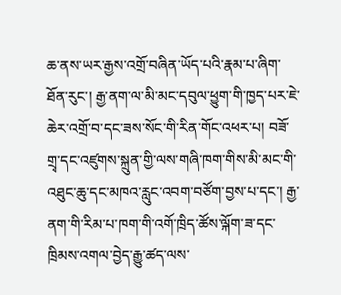ཆ་ནས་ཡར་རྒྱས་འགྲོ་བཞིན་ཡོད་པའི་རྣམ་པ་ཞིག་ཐོན་རུང་། རྒྱ་ནག་ལ་མི་མང་དབུལ་ཕྱུག་གི་ཁྱད་པར་ཇེ་ཆེར་འགྲོ་བ་དང་ཟས་སོང་གི་རིན་གོང་འཕར་པ། བཟོ་གྲྭ་དང་འཛུགས་སྐྲུན་གྱི་ལས་གཞི་ཁག་གིས་མི་མང་གི་འཐུང་ཆུ་དང་མཁའ་རླུང་འབག་བཙོག་བྱས་པ་དང་། རྒྱ་ནག་གི་རིམ་པ་ཁག་གི་འགོ་ཁྲིད་ཚོས་ལྐོག་ཟ་དང་ཁྲིམས་འགལ་བྱེད་རྒྱུ་ཚད་ལས་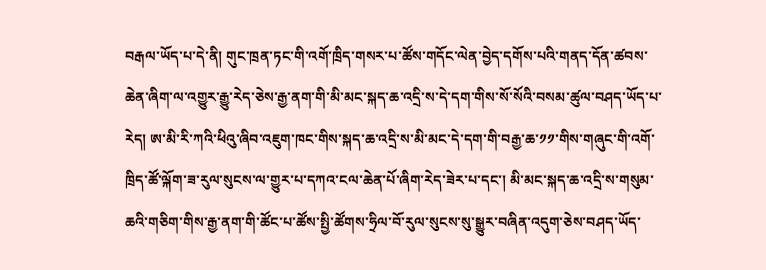བརྒལ་ཡོད་པ་དེ་ནི། གུང་ཁྲན་ཏང་གི་འགོ་ཁྲིད་གསར་པ་ཚོས་གདོང་ལེན་བྱེད་དགོས་པའི་གནད་དོན་ཚབས་ཆེན་ཞིག་ལ་འགྱུར་རྒྱུ་རེད་ཅེས་རྒྱ་ནག་གི་མི་མང་སྐད་ཆ་འདྲི་ས་དེ་དག་གིས་སོ་སོའི་བསམ་ཚུལ་བཤད་ཡོད་པ་རེད། ཨ་མི་རི་ཀའི་ཕིའུ་ཞིབ་འཇུག་ཁང་གིས་སྐད་ཆ་འདྲི་ས་མི་མང་དེ་དག་གི་བརྒྱ་ཆ་༡༡་གིས་གཞུང་གི་འགོ་ཁྲིད་ཚོ་ལྐོག་ཟ་རུལ་སུངས་ལ་གྱུར་པ་དཀའ་ངལ་ཆེན་པོ་ཞིག་རེད་ཟེར་པ་དང་། མི་མང་སྐད་ཆ་འདྲི་ས་གསུམ་ཆའི་གཅིག་གིས་རྒྱ་ནག་གི་ཚོང་པ་ཚོས་སྤྱི་ཚོགས་ཧྲིལ་བོ་རུལ་སུངས་སུ་སྒྱུར་བཞིན་འདུག་ཅེས་བཤད་ཡོད་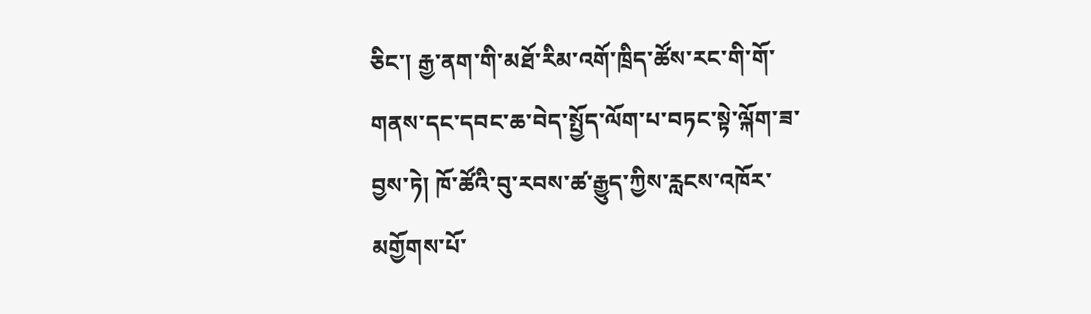ཅིང་། རྒྱ་ནག་གི་མཐོ་རིམ་འགོ་ཁྲིད་ཚོས་རང་གི་གོ་གནས་དང་དབང་ཆ་བེད་སྤྱོད་ལོག་པ་བཏང་སྟེ་ལྐོག་ཟ་བྱས་ཏེ། ཁོ་ཚོའི་བུ་རབས་ཚ་རྒྱུད་ཀྱིས་རླངས་འཁོར་མགྱོགས་པོ་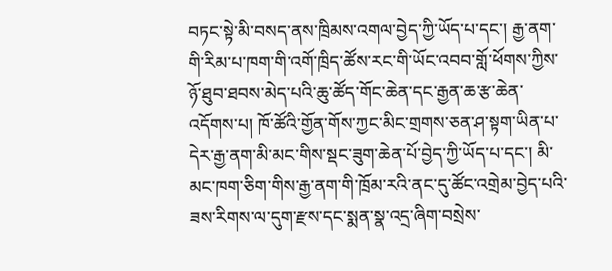བཏང་སྟེ་མི་བསད་ནས་ཁྲིམས་འགལ་བྱེད་ཀྱི་ཡོད་པ་དང་། རྒྱ་ནག་གི་རིམ་པ་ཁག་གི་འགོ་ཁྲིད་ཚོས་རང་གི་ཡོང་འབབ་གློ་ཕོགས་ཀྱིས་ཉོ་ཐུབ་ཐབས་མེད་པའི་ཆུ་ཚོད་གོང་ཆེན་དང་རྒྱན་ཆ་རྩ་ཆེན་འདོགས་པ། ཁོ་ཚོའི་གྱོན་གོས་ཀྱང་མིང་གྲགས་ཅན་ཤ་སྟག་ཡིན་པ་དེར་རྒྱ་ནག་མི་མང་གིས་སྡང་ཟུག་ཆེན་པོ་བྱེད་ཀྱི་ཡོད་པ་དང་། མི་མང་ཁག་ཅིག་གིས་རྒྱ་ནག་གི་ཁྲོམ་རའི་ནང་དུ་ཚོང་འགྲེམ་བྱེད་པའི་ཟས་རིགས་ལ་དུག་རྫས་དང་སྨན་སྣ་འདྲ་ཞིག་བསྲེས་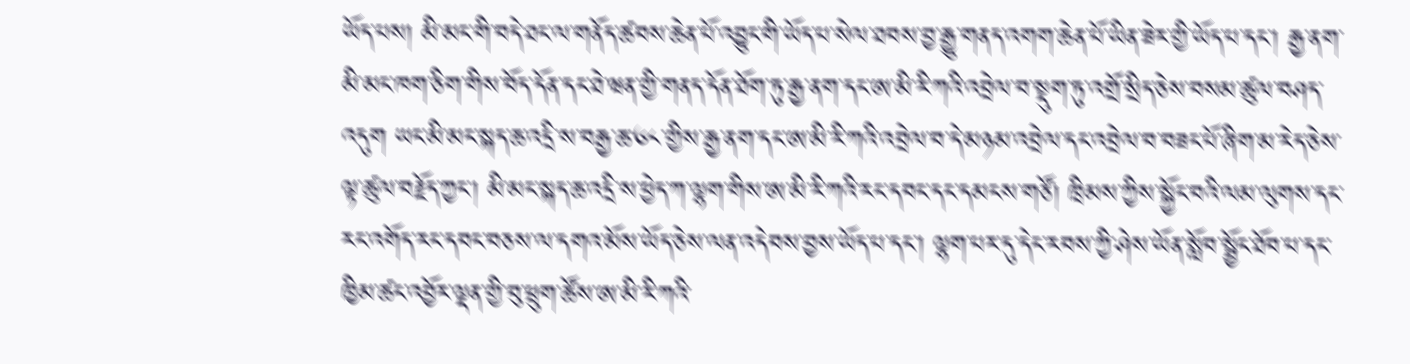ཡོད་པས། མི་མང་གི་བདེ་ཐང་ལ་གནོད་ཚབས་ཆེན་པོ་འབྱུང་གི་ཡོད་པ་སེལ་ཐབས་བྱ་རྒྱུ་གནད་འགག་ཆེན་པོ་ཡིན་ཟེར་གྱི་ཡོད་པ་དང་། རྒྱ་ནག་མི་མང་ཁག་ཅིག་གིས་བོད་དོན་དང་ཐེ་ཝན་གྱི་གནད་དོན་ཐོག་ཏུ་རྒྱ་ནག་དང་ཨ་མི་རི་ཀའི་འབྲེལ་བ་སྡུག་ཏུ་འགྲོ་སྲིད་ཅེས་བསམ་ཚུལ་བཤད་འདུག ཡང་མི་མང་སྐད་ཆ་འདྲི་ས་བརྒྱ་ཆ་༦༨་གྱིས་རྒྱ་ནག་དང་ཨ་མི་རི་ཀའི་འབྲེལ་བ་དེ་མཉམ་འབྲེལ་དང་འབྲེལ་བ་བཟང་པོ་ཞིག་མ་རེད་ཅེས་ལྟ་ཚུལ་བརྗོད་ཀྱང་། མི་མང་སྐད་ཆ་འདྲི་ས་ཕྱེད་ཀ་ལྷག་གིས་ཨ་མི་རི་ཀའི་རང་དབང་དང་དམངས་གཙོ། ཁྲིམས་ཀྱིས་སྐྱོང་བའི་ལམ་ལུགས་དང་རང་འགོད་རང་དབང་བཅས་ལ་དགའ་མོས་ཡོད་ཅེས་ལན་འདེབས་བྱས་ཡོད་པ་དང་། ལྷག་པར་དུ་དེང་རབས་ཀྱི་ཤེས་ཡོན་སློབ་སྦྱོང་ཐོབ་པ་དང་ཁྱིམ་ཚང་འབྱོར་ལྡན་གྱི་བུ་ཕྲུག་ཚོས་ཨ་མི་རི་ཀའི་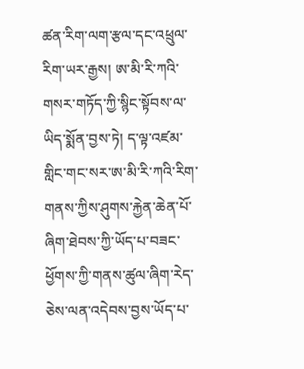ཚན་རིག་ལག་རྩལ་དང་འཕྲུལ་རིག་ཡར་རྒྱས། ཨ་མི་རི་ཀའི་གསར་གཏོད་ཀྱི་སྙིང་སྟོབས་ལ་ཡིད་སྨོན་བྱས་ཏེ། ད་ལྟ་འཛམ་གླིང་གང་སར་ཨ་མི་རི་ཀའི་རིག་གནས་ཀྱིས་ཤུགས་རྐྱེན་ཆེན་པོ་ཞིག་ཐེབས་ཀྱི་ཡོད་པ་བཟང་ཕྱོགས་ཀྱི་གནས་ཚུལ་ཞིག་རེད་ཅེས་ལན་འདེབས་བྱས་ཡོད་པ་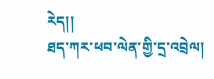རེད།།
ཐད་ཀར་ཕབ་ལེན་གྱི་དྲ་འབྲེལ།